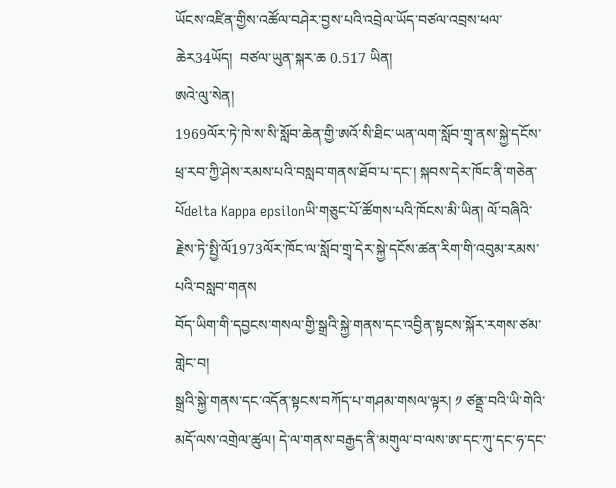ཡོངས་འཛིན་གྱིས་འཚོལ་བཤེར་བྱས་པའི་འབྲེལ་ཡོད་བཙལ་འབྲས་ཕལ་ཆེར34ཡོད།  བཙལ་ཡུན་སྐར་ཆ 0.517 ཡིན།
ཨའེ་ལུ་སེན།
1969ལོར་ཏེ་ཁེ་ས་སི་སློབ་ཆེན་གྱི་ཨའོ་སི་ཐིང་ཡན་ལག་སློབ་གྲྭ་ནས་སྐྱེ་དངོས་ཕྲ་རབ་ཀྱི་ཤེས་རམས་པའི་བསླབ་གནས་ཐོབ་པ་དང་། སྐབས་དེར་ཁོང་ནི་གཅེན་པོdelta Kappa epsilonཡི་གཅུང་པོ་ཚོགས་པའི་ཁོངས་མི་ཡིན། ལོ་བཞིའི་རྗེས་ཏེ་སྤྱི་ལོ1973ལོར་ཁོང་ལ་སློབ་གྲྭ་དེར་སྐྱེ་དངོས་ཚན་རིག་གི་འབུམ་རམས་པའི་བསླབ་གནས
བོད་ཡིག་གི་དབྱངས་གསལ་གྱི་སྒྲའི་སྐྱེ་གནས་དང་འབྱིན་སྟངས་སྐོར་རགས་ཙམ་གླེང་བ།
སྒྲའི་སྐྱེ་གནས་དང་འདོན་སྟངས་བཀོད་པ་གཤམ་གསལ་ལྟར། ༡ ཙནྡྲ་བའི་ཡི་གེའི་མདོ་ལས་འགྲེལ་ཚུལ། དེ་ལ་གནས་བརྒྱད་ནི་མགུལ་བ་ལས་ཨ་དང་ཀུ་དང་ཧ་དང་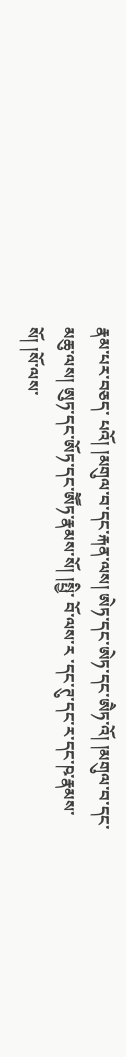རྣམ་པར་བཅད་ པའོ། །མགུལ་བ་དང་རྐན་ལས། ཨེཏ་དང་ཨེཏ་དང་ཨཻཏ་འོ། །མགུལ་བ་དང་མཆུ་ལས། ཨུཏ་དང་ཨོཏ་དང་ཨཽཏ་རྣམས་སོ། །སྤྱི་ བོ་ལས་ར ་དང་ཊུ་དང་ར་དང་ཥ་རྣམས་སོ། །སོ་ལས་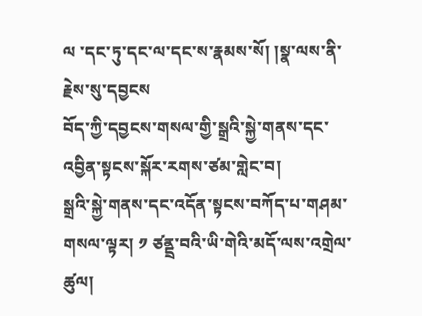ལ ་དང་ཏུ་དང་ལ་དང་ས་རྣམས་སོ། །སྣ་ལས་ནི་རྗེས་སུ་དབྱངས
བོད་ཀྱི་དབྱངས་གསལ་གྱི་སྒྲའི་སྐྱེ་གནས་དང་འབྱིན་སྟངས་སྐོར་རགས་ཙམ་གླེང་བ།
སྒྲའི་སྐྱེ་གནས་དང་འདོན་སྟངས་བཀོད་པ་གཤམ་གསལ་ལྟར། ༡ ཙནྡྲ་བའི་ཡི་གེའི་མདོ་ལས་འགྲེལ་ཚུལ།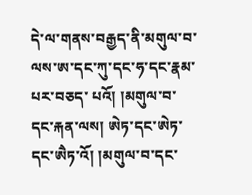དེ་ལ་གནས་བརྒྱད་ནི་མགུལ་བ་ལས་ཨ་དང་ཀུ་དང་ཧ་དང་རྣམ་པར་བཅད་ པའོ། །མགུལ་བ་དང་རྐན་ལས། ཨེཏ་དང་ཨེཏ་དང་ཨཻཏ་འོ། །མགུལ་བ་དང་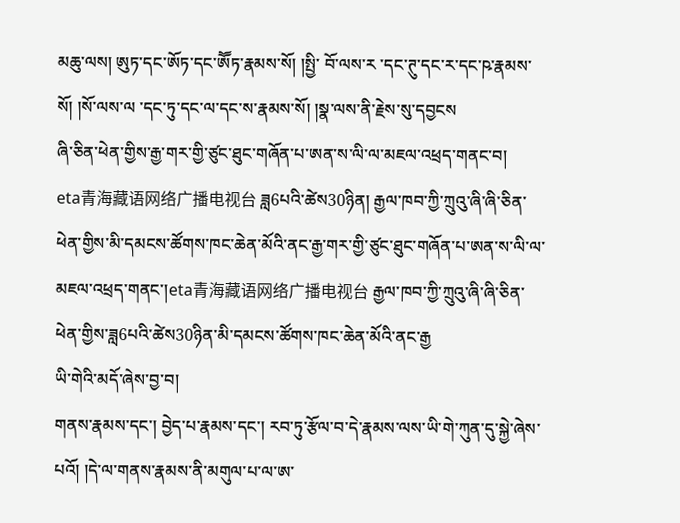མཆུ་ལས། ཨུཏ་དང་ཨོཏ་དང་ཨཽཏ་རྣམས་སོ། །སྤྱི་ བོ་ལས་ར ་དང་ཊུ་དང་ར་དང་ཥ་རྣམས་སོ། །སོ་ལས་ལ ་དང་ཏུ་དང་ལ་དང་ས་རྣམས་སོ། །སྣ་ལས་ནི་རྗེས་སུ་དབྱངས
ཞི་ཅིན་ཕེན་གྱིས་རྒྱ་གར་གྱི་ཙུང་ཐུང་གཞོན་པ་ཨན་ས་ལི་ལ་མཇལ་འཕྲད་གནང་བ།
eta青海藏语网络广播电视台 ཟླ6པའི་ཚེས30ཉིན། རྒྱལ་ཁབ་ཀྱི་ཀྲུའུ་ཞི་ཞི་ཅིན་ཕེན་གྱིས་མི་དམངས་ཚོགས་ཁང་ཆེན་མོའི་ནང་རྒྱ་གར་གྱི་ཙུང་ཐུང་གཞོན་པ་ཨན་ས་ལི་ལ་མཇལ་འཕྲད་གནང་།eta青海藏语网络广播电视台 རྒྱལ་ཁབ་ཀྱི་ཀྲུའུ་ཞི་ཞི་ཅིན་ཕེན་གྱིས་ཟླ6པའི་ཚེས30ཉིན་མི་དམངས་ཚོགས་ཁང་ཆེན་མོའི་ནང་རྒྱ
ཡི་གེའི་མདོ་ཞེས་བྱ་བ།
གནས་རྣམས་དང་། བྱེད་པ་རྣམས་དང་། རབ་ཏུ་རྩོལ་བ་དེ་རྣམས་ལས་ཡི་གེ་ཀུན་དུ་སྐྱེ་ཞེས་པའོ། །དེ་ལ་གནས་རྣམས་ནི་མགུལ་པ་ལ་ཨ་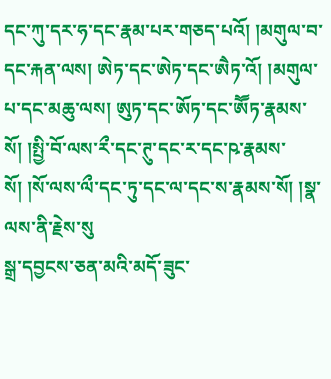དང་ཀུ་དར་ཧ་དང་རྣམ་པར་གཅད་པའོ། །མགུལ་བ་དང་རྐན་ལས། ཨེཏ་དང་ཨེཏ་དང་ཨཻཏ་འོ། །མགུལ་པ་དང་མཆུ་ལས། ཨུཏ་དང་ཨོཏ་དང་ཨཽཏ་རྣམས་སོ། །སྤྱི་བོ་ལས་རྀ་དང་ཊུ་དང་ར་དང་ཥ་རྣམས་སོ། །སོ་ལས་ལྀ་དང་ཏུ་དང་ལ་དང་ས་རྣམས་སོ། །སྣ་ལས་ནི་རྗེས་སུ
སྒྲ་དབྱངས་ཅན་མའི་མདོ་ཟུང་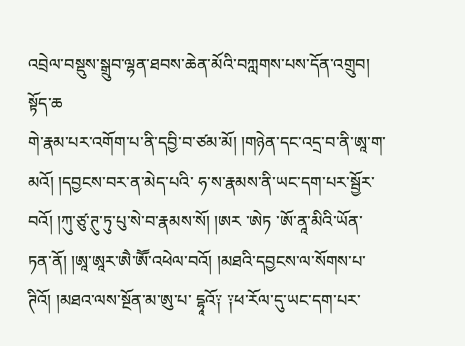འབྲེལ་བསྡུས་སྒྲུབ་ལྷན་ཐབས་ཆེན་མོའི་བཀླགས་པས་དོན་འགྲུབ། སྟོད་ཆ
གེ་རྣམ་པར་འགོག་པ་ནི་དབྱི་བ་ཙམ་མོ། །གཉེན་དང་འདྲ་བ་ནི་ཨཱ་ག་མའོ། །དབྱངས་བར་ན་མེད་པའི་ ཧ་ས་རྣམས་ནི་ཡང་དག་པར་སྦྱོར་བའོ། །ཀུ་ཙུ་ཊུ་ཏུ་པུ་སེ་བ་རྣམས་སོ། །ཨར ་ཨེཏ ་ཨོ་ནཱ་མིའི་ཡོན་ ཏན་ནོ། །ཨཱ་ཨཱར་ཨཻ་ཨཽ་འཕེལ་བའོ། །མཐའི་དབྱངས་ལ་སོགས་པ་ཊིའོ། །མཐའ་ལས་སྔོན་མ་ཨུ་པ་ དྷཱའོ༑ ༑ཕ་རོལ་དུ་ཡང་དག་པར་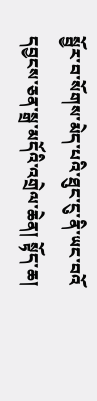སྦྱོར་བ་སོགས་མེད་པའི་ཐུང་ངུ་ནི་ཡང་བའོ
དབྱངས་ཅན་སྒྲ་མདོའི་འགྲེལ་ཆེན། སྟོད་ཆ།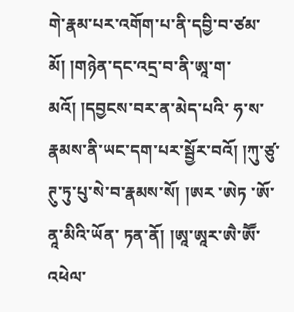གེ་རྣམ་པར་འགོག་པ་ནི་དབྱི་བ་ཙམ་མོ། །གཉེན་དང་འདྲ་བ་ནི་ཨཱ་ག་མའོ། །དབྱངས་བར་ན་མེད་པའི་ ཧ་ས་རྣམས་ནི་ཡང་དག་པར་སྦྱོར་བའོ། །ཀུ་ཙུ་ཊུ་ཏུ་པུ་སེ་བ་རྣམས་སོ། །ཨར ་ཨེཏ ་ཨོ་ནཱ་མིའི་ཡོན་ ཏན་ནོ། །ཨཱ་ཨཱར་ཨཻ་ཨཽ་འཕེལ་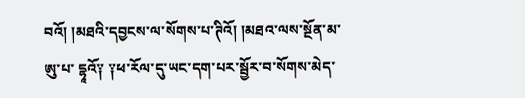བའོ། །མཐའི་དབྱངས་ལ་སོགས་པ་ཊིའོ། །མཐའ་ལས་སྔོན་མ་ཨུ་པ་ དྷཱའོ༑ ༑ཕ་རོལ་དུ་ཡང་དག་པར་སྦྱོར་བ་སོགས་མེད་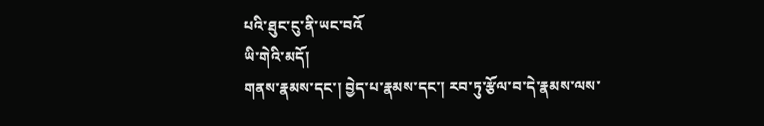པའི་ཐུང་ངུ་ནི་ཡང་བའོ
ཡི་གེའི་མདོ།
གནས་རྣམས་དང་། བྱེད་པ་རྣམས་དང་། རབ་ཏུ་རྩོལ་བ་དེ་རྣམས་ལས་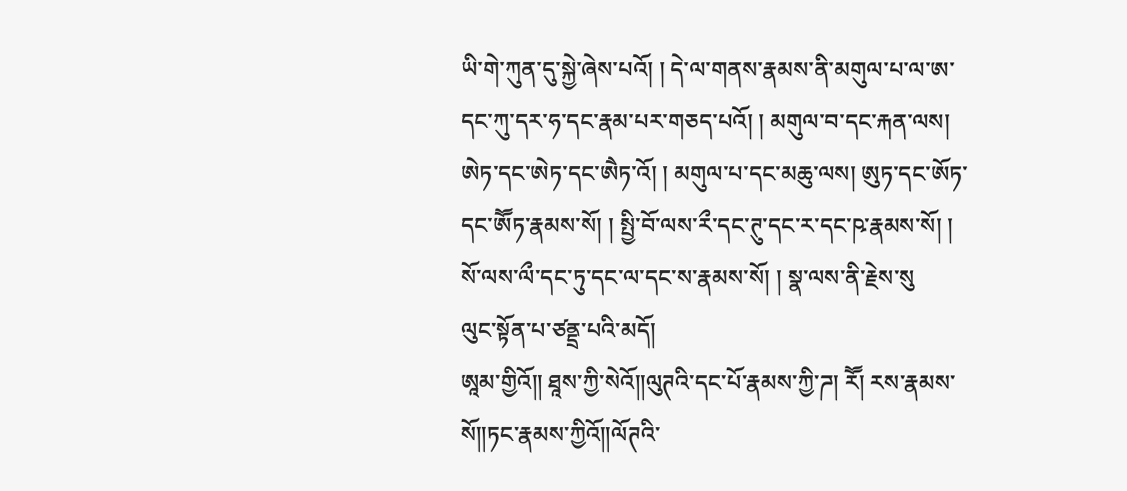ཡི་གེ་ཀུན་དུ་སྐྱེ་ཞེས་པའོ། ། དེ་ལ་གནས་རྣམས་ནི་མགུལ་པ་ལ་ཨ་དང་ཀུ་དར་ཧ་དང་རྣམ་པར་གཅད་པའོ། ། མགུལ་བ་དང་རྐན་ལས། ཨེཏ་དང་ཨེཏ་དང་ཨཻཏ་འོ། ། མགུལ་པ་དང་མཆུ་ལས། ཨུཏ་དང་ཨོཏ་དང་ཨཽཏ་རྣམས་སོ། ། སྤྱི་བོ་ལས་རྀ་དང་ཊུ་དང་ར་དང་ཥ་རྣམས་སོ། ། སོ་ལས་ལྀ་དང་ཏུ་དང་ལ་དང་ས་རྣམས་སོ། ། སྣ་ལས་ནི་རྗེས་སུ
ལུང་སྟོན་པ་ཙནྡྲ་པའི་མདོ།
ཨཱམ་གྱིའོ༎ ཐཱས་ཀྱི་སེའོ༎ལུཊའི་དང་པོ་རྣམས་ཀྱི་ཌ། རཽ། རས་རྣམས་སོ༎ཏང་རྣམས་ཀྱིའོ༎ལོཊའི་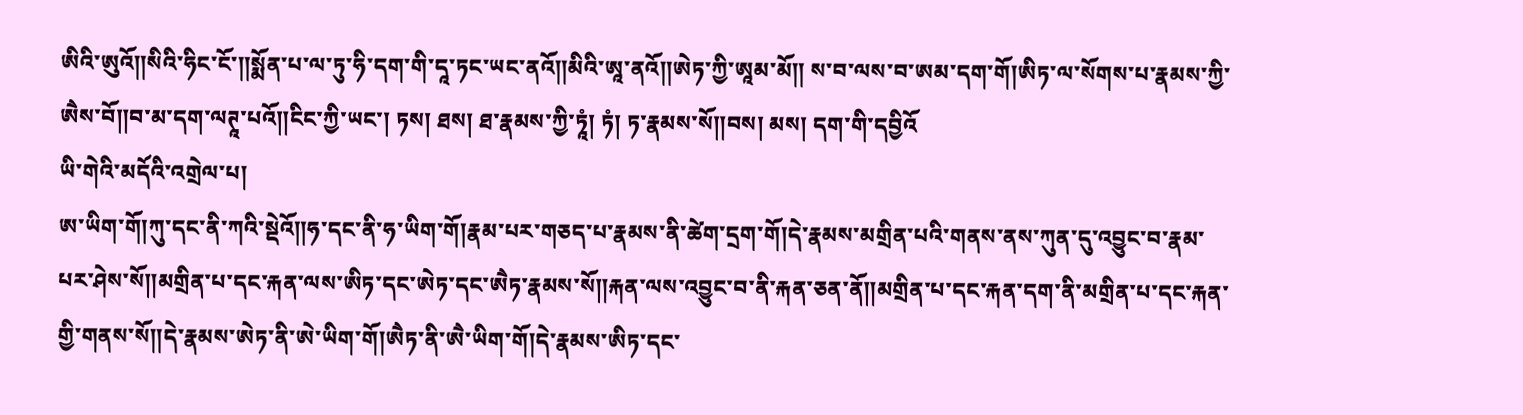ཨིའི་ཨུའོ༎སིའི་ཧིང་ངོ་༎སྨོན་པ་ལ་ཏུ་ཧི་དག་གི་དཱ་ཏང་ཡང་ནའོ༎མིའི་ཨཱ་ནའོ༎ཨེཏ་ཀྱི་ཨཱམ་མོ༎ ས་བ་ལས་བ་ཨམ་དག་གོ།ཨིཏ་ལ་སོགས་པ་རྣམས་ཀྱི་ཨཻས་བོ༎བ་མ་དག་ལཊཱ་པའོ༎ངིང་ཀྱི་ཡང་། ཏས། ཐས། ཐ་རྣམས་ཀྱི་ཏཱཾ། ཏཾ། ཏ་རྣམས་སོ༎བས། མས། དག་གི་དབྱིའོ
ཡི་གེའི་མདོའི་འགྲེལ་པ།
ཨ་ཡིག་གོ།ཀུ་དང་ནི་ཀའི་སྡེའོ༎ཧ་དང་ནི་ཧ་ཡིག་གོ།རྣམ་པར་གཅད་པ་རྣམས་ནི་ཚེག་དྲག་གོ།དེ་རྣམས་མགྲིན་པའི་གནས་ནས་ཀུན་དུ་འབྱུང་བ་རྣམ་པར་ཤེས་སོ༎མགྲིན་པ་དང་རྐན་ལས་ཨིཏ་དང་ཨེཏ་དང་ཨཻཏ་རྣམས་སོ༎རྐན་ལས་འབྱུང་བ་ནི་རྐན་ཅན་ནོ༎མགྲིན་པ་དང་རྐན་དག་ནི་མགྲིན་པ་དང་རྐན་གྱི་གནས་སོ༎དེ་རྣམས་ཨེཏ་ནི་ཨེ་ཡིག་གོ།ཨཻཏ་ནི་ཨཻ་ཡིག་གོ།དེ་རྣམས་ཨིཏ་དང་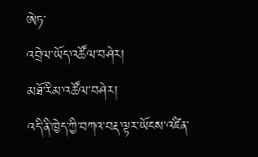ཨེཏ་
འབྲེལ་ཡོད་འཚོལ་བཤེར།
མཐོ་རིམ་འཚོལ་བཤེར།
འདི་ནི་ཁྱེད་ཀྱི་བཀའ་བརྡ་ལྟར་ཡོངས་འཛིན་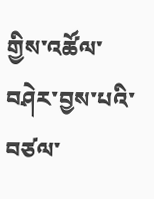གྱིས་འཚོལ་བཤེར་བྱས་པའི་བཙལ་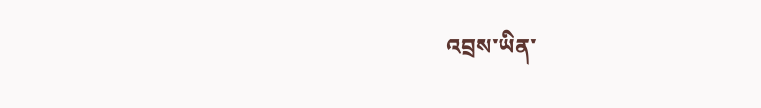འབྲས་ཡིན་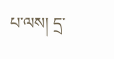པ་ལས། དྲ་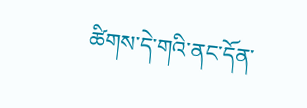ཚིགས་དེ་གའི་ནང་དོན་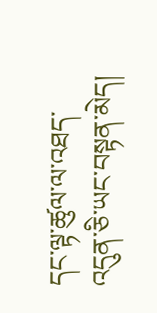དང་ལྟ་ཚུལ་ལ་འཐད་འདུན་ཅི་ཡང་བསྟན་མེད།